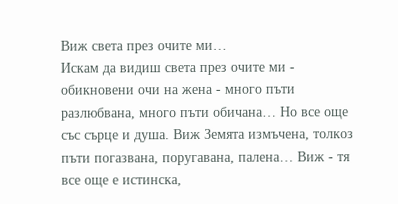Виж света през очите ми…
Искам да видиш света през очите ми - обикновени очи на жена - много пъти разлюбвана, много пъти обичана… Но все още със сърце и душа. Виж Земята измъчена, толкоз пъти погазвана, поругавана, палена… Виж - тя все още е истинска,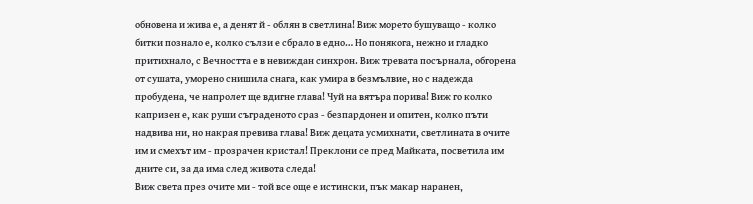обновена и жива е, а денят й - облян в светлина! Виж морето бушуващо - колко битки познало е, колко сълзи е сбрало в едно… Но понякога, нежно и гладко притихнало, с Вечността е в невиждан синхрон. Виж тревата посърнала, обгорена от сушата, уморено снишила снага, как умира в безмълвие, но с надежда пробудена, че напролет ще вдигне глава! Чуй на вятъра порива! Виж го колко капризен е, как руши съграденото сраз - безпардонен и опитен, колко пъти надвива ни, но накрая превива глава! Виж децата усмихнати, светлината в очите им и смехът им - прозрачен кристал! Преклони се пред Майката, посветила им дните си, за да има след живота следа!
Виж света през очите ми - той все още е истински, пък макар наранен,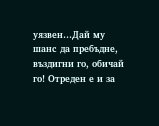уязвен…Дай му шанс да пребъдне, въздигни го, обичай го! Отреден е и за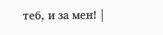теб, и за мен! |